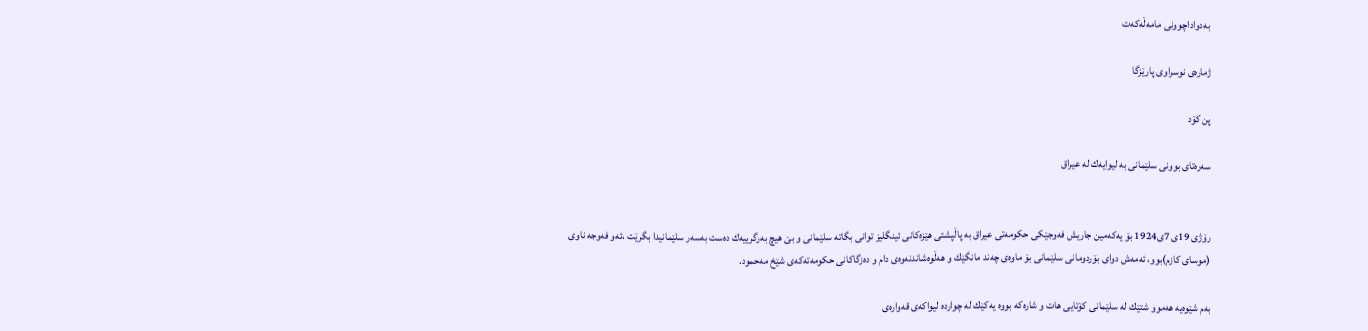بەدواداچوونى مامەڵەكەت

ژمارەى نوسراوى پارێزگا

پن كۆد

سه‌ره‌تای بوونی سلێمانی به‌ لیوایه‌ك له‌ عیراق


رۆژی 19ی 7ی1924 بۆ یه‌كه‌مین جاریش فه‌وجێكی حكومه‌تی عیراق به‌ پاڵپشتی هێزه‌كانی ئینگلیز توانی بگاته‌ سلێمانی و بێ هیچ به‌رگرییه‌ك ده‌ست به‌سه‌ر سلێمانیدا بگرێت ،ئه‌و فه‌وجه‌ ناوی (موسای كازم)بوو، ئه‌مه‌ش دوای بۆردومانی سلێمانی بۆ ماوه‌ی چه‌ند مانگێك و هه‌ڵوه‌شاندنه‌وه‌ی دام و ده‌زگاكانی حكومه‌ته‌كه‌ی شێخ مه‌حمود.

به‌م شێوه‌یه‌ هه‌موو شتێك له‌ سلێمانی كۆتایی هات و شاره‌كه‌ بووه‌ یه‌كێك له‌ چوارده‌ لیواكه‌ی قه‌واره‌ی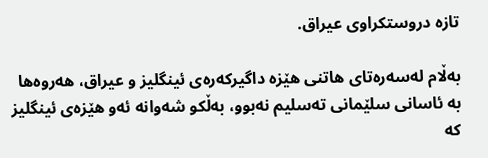تازه‌ دروستكراوی عیراق.

به‌ڵام له‌سه‌ره‌تای هاتنی هێزه‌ داگیركه‌ره‌ی ئینگلیز و عیراق، هه‌روه‌ها به‌ ئاسانی سلێمانی ته‌سلیم نه‌بوو، به‌ڵكو شه‌وانه‌ ئه‌و هێزه‌ی ئینگلیز كه‌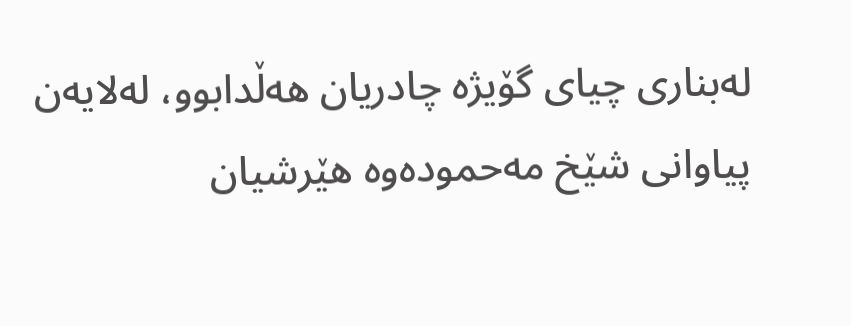له‌بناری چیای گۆیژه‌ چادریان هه‌ڵدابوو، له‌لایه‌ن پیاوانی شێخ مه‌حموده‌وه‌ هێرشیان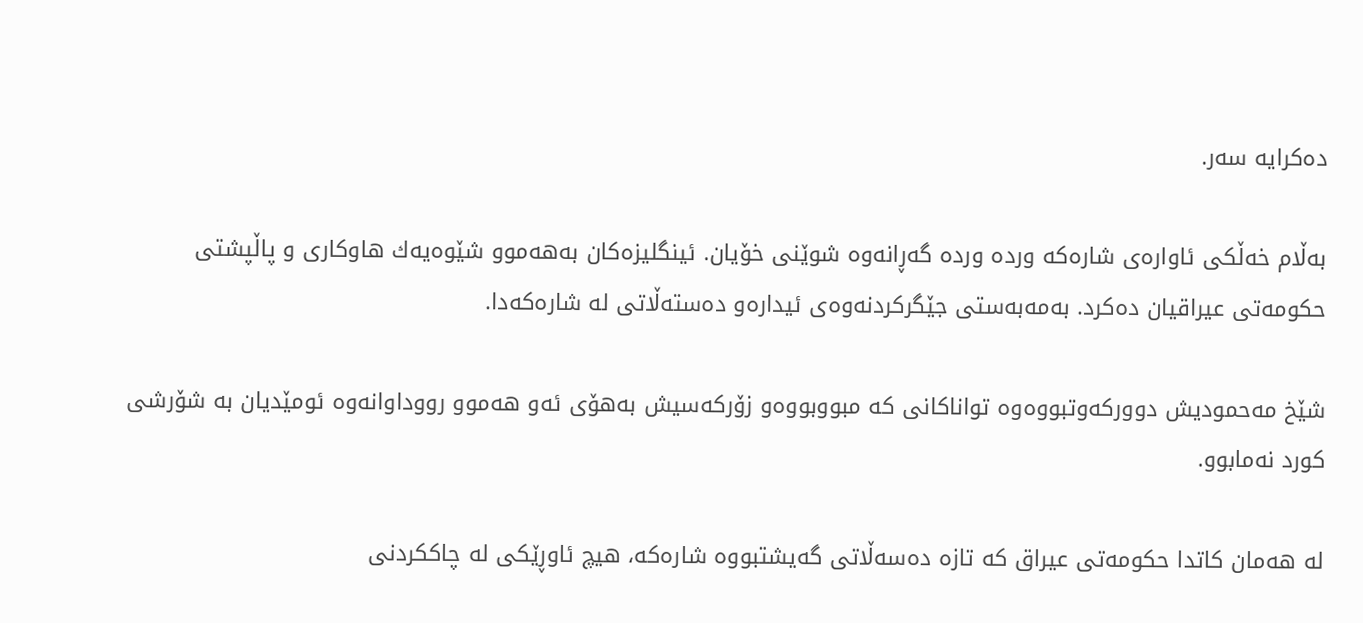ده‌كرایه‌ سه‌ر.

به‌ڵام خه‌ڵكی ئاواره‌ی شاره‌كه‌ ورده‌ ورده‌ گه‌ڕانه‌وه‌ شوێنی خۆیان. ئینگلیزه‌كان به‌هه‌موو شێوه‌یه‌ك هاوكاری و پاڵپشتی حكومه‌تی عیراقیان ده‌كرد. به‌مه‌به‌ستی جێگركردنه‌وه‌ی ئیداره‌و ده‌سته‌ڵاتی له‌ شاره‌كه‌دا.

شێخ مه‌حمودیش دووركه‌وتبووه‌وه‌ تواناكانی كه مبووبووه‌و زۆركه‌سیش به‌هۆی ئه‌و هه‌موو رووداوانه‌وه‌ ئومێدیان به‌ شۆرشی كورد نه‌مابوو.

له‌ هه‌مان كاتدا حكومه‌تی عیراق كه‌ تازه‌ ده‌سه‌ڵاتی گه‌یشتبووه‌ شاره‌كه‌، هیچ ئاوڕێكی له‌ چاككردنی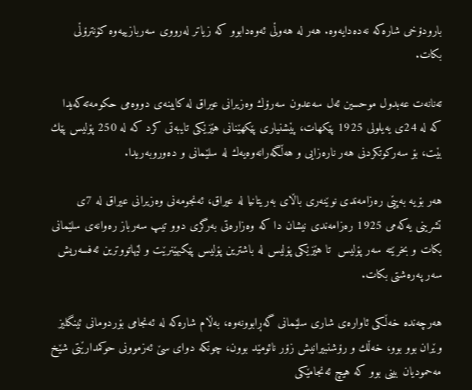بارودۆخی شاره‌كه‌ نه‌ده‌دایه‌وه‌. هه‌ر له‌ هه‌وڵی ئه‌وه‌دابوو كه‌ زیاتر له‌رووی سه‌ربازییه‌وه‌ كۆنترۆڵی بكات.

ته‌نانه‌ت عه‌بدول موحسین ئه‌ل سه‌عدون سه‌رۆك وه‌زیرانی عیراق له‌ كابینه‌ی دووه‌می حكومه‌ته‌كه‌یدا كه‌ له‌ 24ی یه‌یلولی 1925 پێكهات، پێشنیاری پێكهێنانی هێزێكی تایبه‌تی كرد كه‌ له‌ 250 پۆلیس پێك بێت، بۆ سه‌ركوتكردنی هه‌ر ناره‌زایی و هه‌ڵگه‌رانه‌وه‌یه‌ك له‌ سلێمانی و ده‌وروبه‌ریدا.

هه‌ر بۆیه‌ به‌پێی ره‌زامه‌ندی نوێنه‌ری باڵای به‌ریتانیا له‌ عیراق، ئه‌نجومه‌نی وه‌زیرانی عیراق له‌ 7ی تشرینی یه‌كه‌می 1925 ره‌زامه‌ندی نیشان دا كه‌ وه‌زاره‌تی به‌رگری دوو تیپ سه‌رباز ره‌وانه‌ی سلێمانی بكات و بخرێته‌ سه‌ر پۆلیس  تا هێزێكی پۆلیس له‌ باشترین پۆلیس پێكبهێنرێت و لێهاتووترین ئه‌فسه‌ریش سه‌ر په‌ره‌شتی بكات.

هه‌رچه‌نده‌ خه‌ڵكی ئاواره‌ی شاری سلێمانی گه‌ڕابوونه‌وه‌، به‌ڵام شاره‌كه‌ له‌ ئه‌نجامی بۆردومانی ئینگلیز وێران بوو بوو، خه‌ڵك و رۆشنبیرانیش زۆر نائومێد بوون، چونكه‌ دوای سێ ئه‌زموونی حوكمدارێتی شێخ مه‌حمودیان بینی بوو كه‌ هیچ ئه‌نجامێكی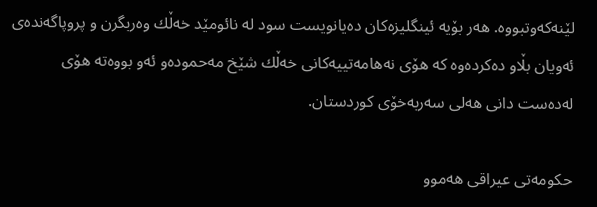لێنه‌كه‌وتبووه‌. هه‌ر بۆیه‌ ئینگلیزه‌كان ده‌یانویست سود له‌ نائومێد خه‌ڵك وه‌ربگرن و پروپاگه‌نده‌ی ئه‌ویان بڵاو ده‌كرده‌وه‌ كه‌ هۆی نه‌هامه‌تییه‌كانی خه‌ڵك شێخ مه‌حموده‌و ئه‌و بووه‌ته‌ هۆی له‌ده‌ست دانی هه‌لی سه‌ربه‌خۆی كوردستان.

حكومه‌تی عیراقی هه‌موو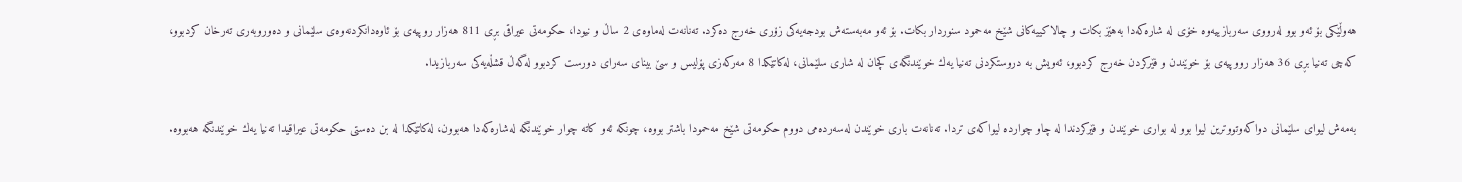هه‌وڵێكی بۆ ئه‌و بوو له‌رووی سه‌ربازییه‌وه‌ خۆی له‌ شاره‌كه‌دا به‌هێز بكات و چالاكییه‌كانی شێخ مه‌حمود سنوردار بكات. بۆ ئه‌و مه‌به‌سته‌ش بودجه‌یه‌كی زۆری خه‌رج ده‌كرد. ته‌نانه‌ت له‌ماوه‌ی 2 ساڵ و نیودا، حكومه‌تی عیراقی بڕی 811 هه‌زار روپیه‌ی بۆ ئاوه‌دانكردنه‌وه‌ی سلێمانی و ده‌وروبه‌ری ته‌رخان كردبوو، كه‌چی ته‌نیا بڕی 36 هه‌زار رووپیه‌ی بۆ خوێندن و فێركردن خه‌رج كردبوو، ئه‌ویش به‌ دروستكردنی ته‌نیا یه‌ك خوێندنگه‌ی كچان له‌ شاری سلێمانی، له‌كاتێكدا 8 مه‌ركه‌زی پۆلیس و سێ بینای سه‌رای دورست كردبوو له‌گه‌ڵ قشڵه‌یه‌كی سه‌ربازیدا.

به‌مه‌ش لیوای سلێمانی دواكه‌وتووترین لیوا بوو له‌ بواری خوێندن و فێركردندا له‌ چاو چوارده‌ لیواكه‌ی تردا. ته‌نانه‌ت باری خوێندن له‌سه‌رده‌می دووم حكومه‌تی شێخ مه‌حمودا باشتر بووه‌، چونكه‌ ئه‌و كاته‌ چوار خوێندنگه‌ له‌شاره‌كه‌دا هه‌بوون، له‌كاتێكدا له‌ بن ده‌ستی حكومه‌تی عیراقیدا ته‌نیا یه‌ك خوێندنگه‌ هه‌بووه‌.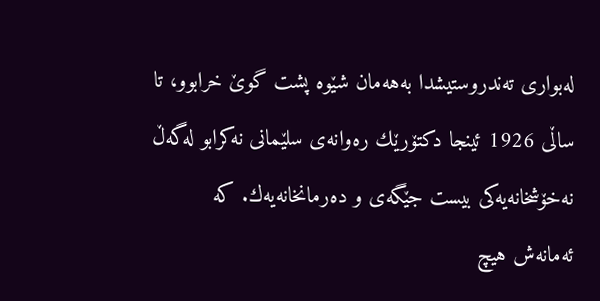له‌بواری ته‌ندروستیشدا به‌هه‌مان شێوه‌ پشت گوێ خرابوو، تا ساڵی 1926 ئینجا دكتۆرێك ره‌وانه‌ی سلێمانی نه‌كرابو له‌گه‌ڵ نه‌خۆشخانه‌یه‌كی بیست جێگه‌ی و ده‌رمانخانه‌یه‌ك. كه‌ ئه‌مانه‌ش هیچ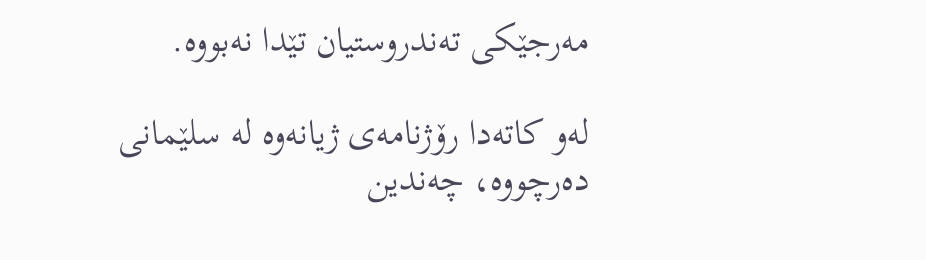مه‌رجێكی ته‌ندروستیان تێدا نه‌بووه‌.

له‌و كاته‌دا رۆژنامه‌ی ژیانه‌وه‌ له‌ سلێمانی ده‌رچووه‌، چه‌ندین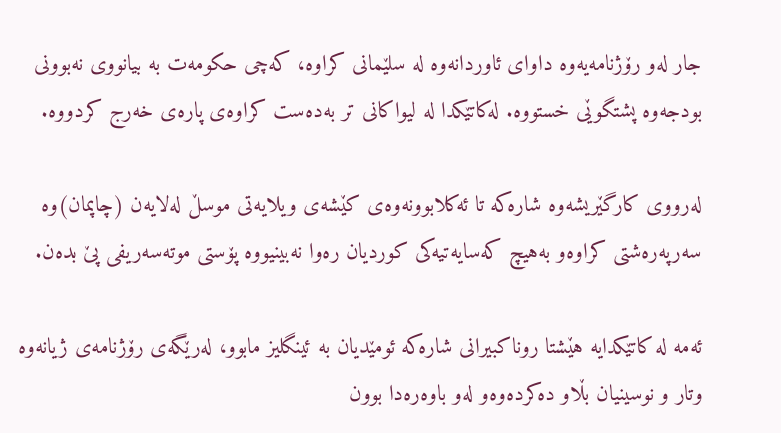جار له‌و رۆژنامه‌یه‌وه‌ داوای ئاوردانه‌وه‌ له‌ سلێمانی كراوه‌، كه‌چی حكومه‌ت به‌ بیانووی نه‌بوونی بودجه‌وه‌ پشتگوێی خستووه‌. له‌كاتێكدا له‌ لیواكانی تر به‌ده‌ست كراوه‌ی پاره‌ی خه‌رج كردووه‌.

له‌رووی كارگێریشه‌وه‌ شاره‌كه‌ تا ئه‌كلابوونه‌وه‌ی كێشه‌ی ویلایه‌تی موسڵ له‌لایه‌ن (چاپمان)وه‌ سه‌رپه‌ره‌شتی كراوه‌و به‌هیچ كه‌سایه‌تیه‌كی كوردیان ره‌وا نه‌بینیووه‌ پۆستی موته‌سه‌ریفی پێ بده‌ن.

ئه‌مه‌ له‌ كاتێكدایه‌ هێشتا روناكبیرانی شاره‌كه‌ ئومێدیان به‌ ئینگلیز مابوو، له‌رێگه‌ی رۆژنامه‌ی ژیانه‌وه‌ وتار و نوسینیان بڵاو ده‌كرده‌وه‌و له‌و باوه‌ره‌دا بوون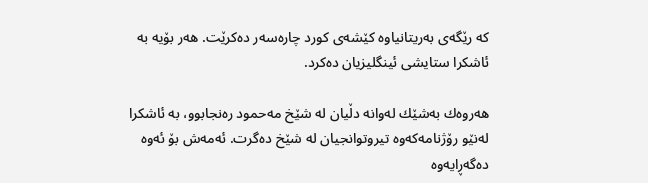كه‌ رێگه‌ی به‌ریتانیاوه‌ كێشه‌ی كورد چاره‌سه‌ر ده‌كرێت. هه‌ر بۆیه‌ به‌ ئاشكرا ستایشی ئینگلیزیان ده‌كرد.

هه‌روه‌ك به‌شێك له‌وانه‌ دڵیان له‌ شێخ مه‌حمود ره‌نجابوو، به‌ ئاشكرا له‌نێو رۆژنامه‌كه‌وه‌ تیروتوانجیان له‌ شێخ ده‌گرت. ئه‌مه‌ش بۆ ئه‌وه‌ ده‌گه‌ڕایه‌وه‌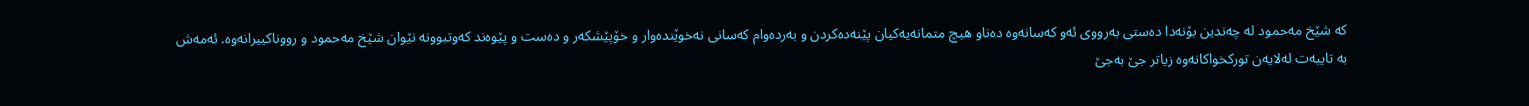كه‌ شێخ مه‌حمود له‌ چه‌ندین بۆنه‌دا ده‌ستی به‌رووی ئه‌و كه‌سانه‌وه‌ ده‌ناو هیچ متمانه‌یه‌كیان پێنه‌ده‌كردن و به‌رده‌وام كه‌سانی نه‌خوێنده‌وار و خۆپێشكه‌ر و ده‌ست و پێوه‌ند كه‌وتبوونه‌ نێوان شێخ مه‌حمود و رووناكبیرانه‌وه‌. ئه‌مه‌ش به‌ تایبه‌ت له‌لایه‌ن توركخواكانه‌وه‌ زیاتر جێ به‌جێ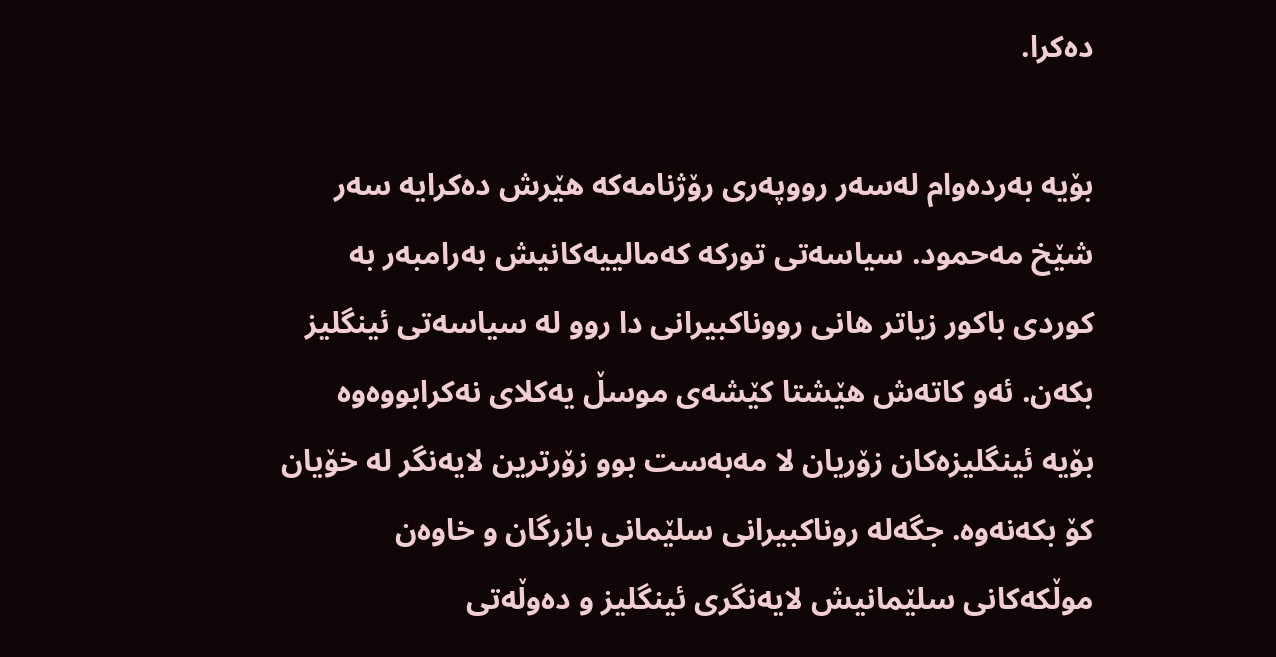ده‌كرا.

بۆیه‌ به‌رده‌وام له‌سه‌ر رووپه‌ری رۆژنامه‌كه‌ هێرش ده‌كرایه‌ سه‌ر شێخ مه‌حمود. سیاسه‌تی توركه‌ كه‌مالییه‌كانیش به‌رامبه‌ر به‌ كوردی باكور زیاتر هانی رووناكبیرانی دا روو له‌ سیاسه‌تی ئینگلیز بكه‌ن. ئه‌و كاته‌ش هێشتا كێشه‌ی موسڵ یه‌كلای نه‌كرابووه‌وه‌ بۆیه‌ ئینگلیزه‌كان زۆریان لا مه‌به‌ست بوو زۆرترین لایه‌نگر له‌ خۆیان كۆ بكه‌نه‌وه‌. جگه‌له‌ روناكبیرانی سلێمانی بازرگان و خاوه‌ن موڵكه‌كانی سلێمانیش لایه‌نگری ئینگلیز و ده‌وڵه‌تی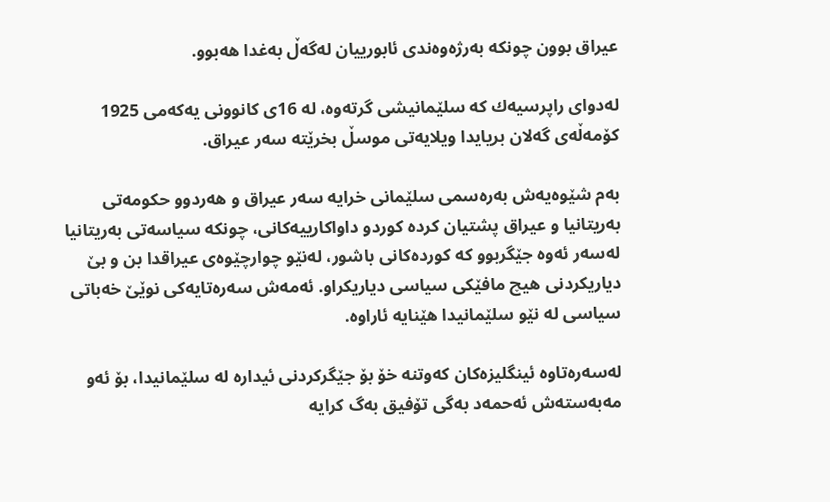عیراق بوون چونكه‌ به‌رژه‌وه‌ندی ئابورییان له‌گه‌ڵ به‌غدا هه‌بوو.

له‌دوای راپرسیه‌ك كه‌ سلێمانیشی گرته‌وه‌، له‌ 16ی كانوونی یه‌كه‌می 1925 كۆمه‌ڵه‌ی گه‌لان بریایدا ویلایه‌تی موسڵ بخرێته‌ سه‌ر عیراق.

به‌م شێوه‌یه‌ش به‌ره‌سمی سلێمانی خرایه‌ سه‌ر عیراق و هه‌ردوو حكومه‌تی به‌ریتانیا و عیراق پشتیان كرده‌ كوردو داواكارییه‌كانی، چونكه‌ سیاسه‌تی به‌ریتانیا له‌سه‌ر ئه‌وه‌ جێگربوو كه‌ كورده‌كانی باشور، له‌نێو چوارچێوه‌ی عیراقدا بن و بێ دیاریكردنی هیچ مافێكی سیاسی دیاریكراو. ئه‌مه‌ش سه‌ره‌تایه‌كی نوێێ خه‌باتی سیاسی له‌ نێو سلێمانیدا هێنایه‌ ئاراوه‌.

له‌سه‌ره‌تاوه‌ ئینگلیزه‌كان كه‌وتنه‌ خۆ بۆ جێگركردنی ئیداره‌ له‌ سلێمانیدا، بۆ ئه‌و مه‌به‌سته‌ش ئه‌حمه‌د به‌گی تۆفیق به‌گ كرایه‌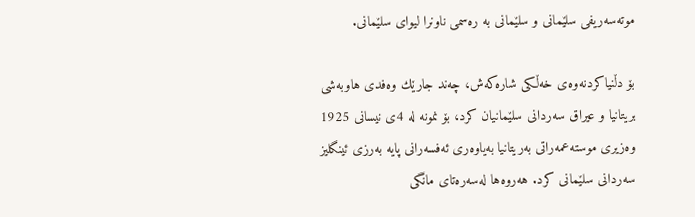موته‌سه‌ریفی سلێمانی و سلێمانی به‌ ره‌سمی ناونرا لیوای سلێمانی.

بۆ دڵنیاكردنه‌وه‌ی خه‌ڵكی شاره‌كه‌ش، چه‌ند جارێك وه‌فدی هاوبه‌شی بریتانیا و عیراق سه‌ردانی سلێمانیان كرد، بۆ نمونه‌ له‌ 4ی نیسانی 1925 وه‌زیری موسته‌عمه‌راتی به‌ریتانیا به‌یاوه‌ری ئه‌فسه‌رانی پایه‌ به‌رزی ئینگلیز سه‌ردانی سلێمانی كرد. هه‌روه‌ها له‌سه‌ره‌تای مانگی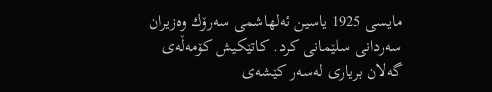مایسی 1925 یاسین ئه‌لهاشمی سه‌رۆك وه‌زیران سه‌ردانی سلێمانی كرد. كاتێكیش كۆمه‌ڵه‌ی گه‌لان بریاری له‌سه‌ر كێشه‌ی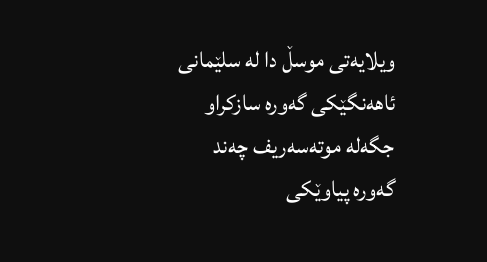ویلایه‌تی موسڵ دا له‌ سلێمانی ئاهه‌نگێكی گه‌وره‌ سازكراو جگه‌له‌ موته‌سه‌ریف چه‌ند گه‌وره‌ پیاوێكی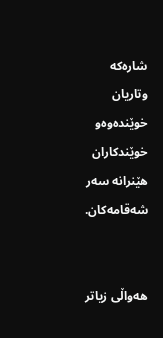شاره‌كه‌ وتاریان خوێنده‌وه‌و خوێندكاران هێنرانه‌ سه‌ر شه‌قامه‌كان.


هه‌واڵی زیاتر